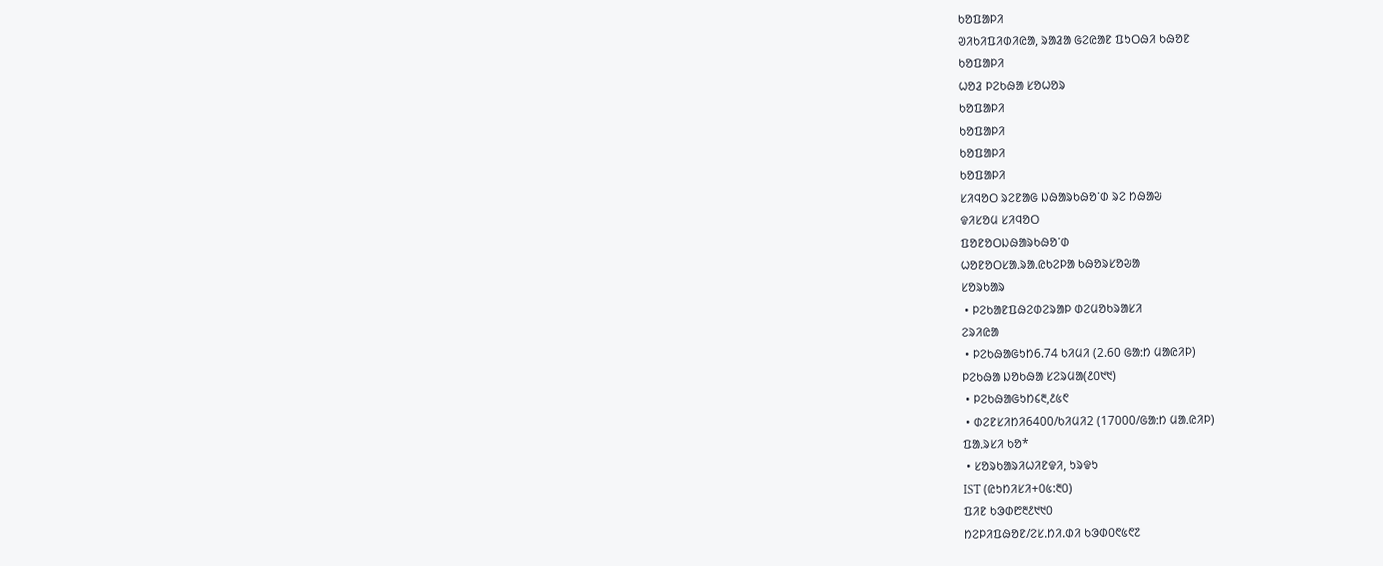ᱠᱚᱯᱟᱞᱤ
ᱣᱤᱠᱤᱯᱤᱰᱤᱭᱟ, ᱨᱟᱲᱟ ᱜᱮᱭᱟᱱ ᱯᱩᱛᱷᱤ ᱠᱷᱚᱱ
ᱠᱚᱯᱟᱞᱤ
ᱦᱚᱲ ᱞᱮᱠᱷᱟ ᱥᱚᱦᱚᱨ
ᱠᱚᱯᱟᱞᱤ
ᱠᱚᱯᱟᱞᱤ
ᱠᱚᱯᱟᱞᱤ
ᱠᱚᱯᱟᱞᱤ
ᱥᱤᱧᱚᱛ ᱨᱮᱱᱟᱜ ᱡᱷᱟᱨᱠᱷᱚᱸᱰ ᱨᱮ ᱴᱷᱟᱶ
ᱫᱤᱥᱚᱢ ᱥᱤᱧᱚᱛ
ᱯᱚᱱᱚᱛᱡᱷᱟᱨᱠᱷᱚᱸᱰ
ᱦᱚᱱᱚᱛᱥᱟᱹᱨᱟᱹᱭᱠᱮᱞᱟ ᱠᱷᱚᱨᱥᱚᱶᱟ
ᱥᱚᱨᱠᱟᱨ
 • ᱞᱮᱠᱟᱱᱯᱷᱮᱰᱮᱨᱟᱞ ᱰᱮᱢᱚᱠᱨᱟᱥᱤ
ᱮᱨᱤᱭᱟ
 • ᱞᱮᱠᱷᱟᱜᱩᱴ6.74 ᱠᱤᱢᱤ (2.60 ᱜᱟᱺᱴ ᱢᱟᱭᱤᱞ)
ᱞᱮᱠᱷᱟ ᱡᱚᱠᱷᱟ ᱥᱮᱨᱢᱟ(᱒᱐᱑᱑)
 • ᱞᱮᱠᱷᱟᱜᱩᱴ᱔᱓,᱒᱕᱖
 • ᱰᱮᱱᱥᱤᱴᱤ6400/ᱠᱤᱢᱤ2 (17000/ᱜᱟᱺᱴ ᱢᱟᱹᱭᱤᱞ)
ᱯᱟᱹᱨᱥᱤ ᱠᱚ*
 • ᱥᱚᱨᱠᱟᱨᱤᱦᱤᱱᱫᱤ, ᱩᱨᱫᱩ
IST (ᱭᱩᱴᱤᱥᱤ+᱐᱕:᱓᱐)
ᱯᱤᱱ ᱠᱳᱰ᱘᱓᱒᱑᱑᱐
ᱴᱮᱞᱤᱯᱷᱚᱱ/ᱮᱥ.ᱴᱤ.ᱰᱤ ᱠᱳᱰ᱐᱖᱕᱖᱗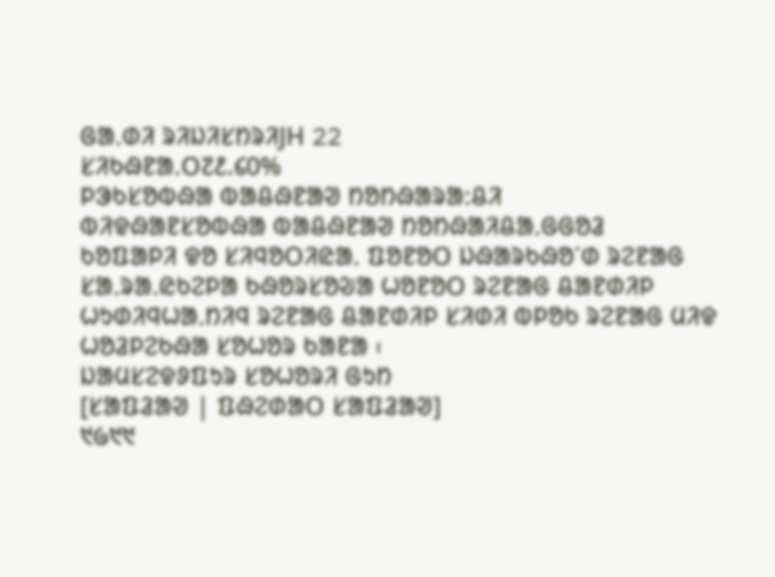ᱜᱟᱹᱰᱤ ᱨᱤᱡᱤᱥᱴᱨᱤJH 22
ᱥᱤᱠᱷᱱᱟᱹᱛ᱗᱒.᱔᱐%
ᱞᱳᱠᱥᱚᱵᱷᱟ ᱵᱟᱪᱷᱱᱟᱣ ᱴᱚᱴᱷᱟᱨᱟᱺᱪᱤ
ᱵᱤᱫᱷᱟᱱᱥᱚᱵᱷᱟ ᱵᱟᱪᱷᱱᱟᱣ ᱴᱚᱴᱷᱟᱤᱪᱟᱹᱜᱜᱚᱲ
ᱠᱚᱯᱟᱞᱤ ᱫᱚ ᱥᱤᱧᱚᱛᱤᱭᱟᱹ ᱯᱚᱱᱚᱛ ᱡᱷᱟᱨᱠᱷᱚᱸᱰ ᱨᱮᱱᱟᱜ ᱥᱟᱹᱨᱟᱹᱭᱠᱮᱞᱟ ᱠᱷᱚᱨᱥᱚᱶᱟ ᱦᱚᱱᱚᱛ ᱨᱮᱱᱟᱜ ᱪᱟᱱᱰᱤᱞ ᱦᱩᱰᱤᱧᱦᱟᱹᱴᱤᱧ ᱨᱮᱱᱟᱜ ᱪᱟᱱᱰᱤᱞ ᱥᱤᱰᱤ ᱵᱞᱚᱠ ᱨᱮᱱᱟᱜ ᱢᱤᱫ ᱦᱚᱲᱞᱮᱠᱷᱟ ᱥᱚᱦᱚᱨ ᱠᱟᱱᱟ ᱾
ᱡᱟᱢᱥᱮᱫᱽᱯᱩᱨ ᱥᱚᱦᱚᱨᱤ ᱜᱩᱴ
[ᱥᱟᱯᱲᱟᱣ | ᱯᱷᱮᱰᱟᱛ ᱥᱟᱯᱲᱟᱣ]
᱑᱙᱑᱑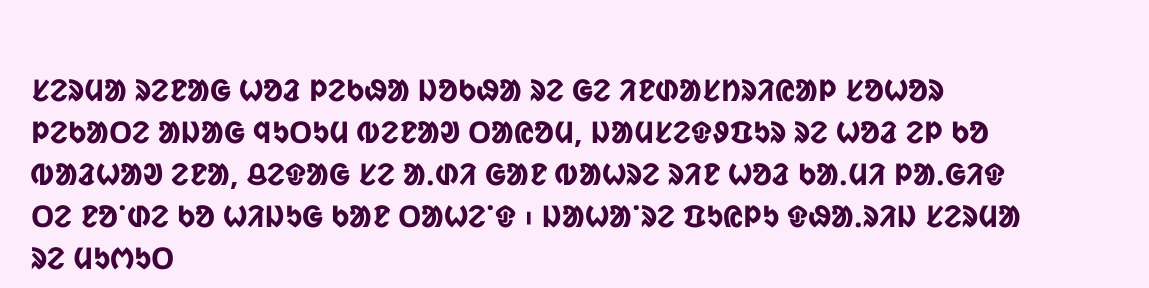ᱥᱮᱨᱢᱟ ᱨᱮᱱᱟᱜ ᱦᱚᱲ ᱞᱮᱠᱷᱟ ᱡᱚᱠᱷᱟ ᱨᱮ ᱜᱮ ᱤᱱᱰᱟᱥᱴᱨᱤᱭᱟᱞ ᱥᱚᱦᱚᱨ ᱞᱮᱠᱟᱛᱮ ᱟᱡᱟᱜ ᱧᱩᱛᱩᱢ ᱵᱮᱱᱟᱣ ᱛᱟᱭᱚᱢ, ᱡᱟᱢᱥᱮᱫᱽᱯᱩᱨ ᱨᱮ ᱦᱚᱲ ᱮᱞ ᱠᱚ ᱵᱟᱲᱦᱟᱣ ᱮᱱᱟ, ᱪᱮᱫᱟᱜ ᱥᱮ ᱟᱹᱰᱤ ᱜᱟᱱ ᱵᱟᱦᱨᱮ ᱨᱤᱱ ᱦᱚᱲ ᱠᱟᱹᱢᱤ ᱞᱟᱹᱜᱤᱫ ᱛᱮ ᱱᱚᱸᱰᱮ ᱠᱚ ᱦᱤᱡᱩᱜ ᱠᱟᱱ ᱛᱟᱦᱮᱸᱫ ᱾ ᱡᱟᱦᱟᱸᱨᱮ ᱯᱩᱭᱞᱩ ᱫᱷᱟᱹᱨᱤᱡ ᱥᱮᱨᱢᱟ ᱨᱮ ᱢᱩᱬᱩᱛ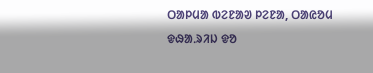ᱛᱟᱞᱢᱟ ᱵᱮᱱᱟᱣ ᱞᱮᱱᱟ, ᱛᱟᱭᱚᱢ ᱫᱷᱟᱹᱨᱤᱡ ᱫᱚ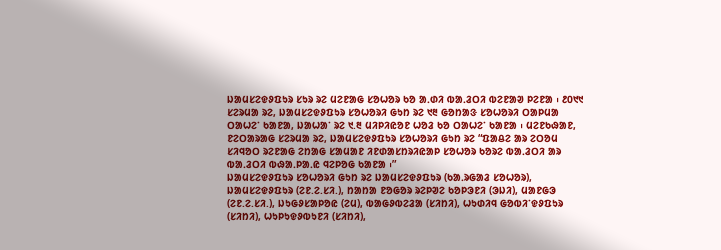ᱡᱟᱢᱥᱮᱫᱽᱯᱩᱨ ᱥᱩᱨ ᱨᱮ ᱢᱮᱱᱟᱜ ᱥᱚᱦᱚᱨ ᱠᱚ ᱟᱹᱰᱤ ᱵᱟᱹᱲᱛᱤ ᱵᱮᱱᱟᱣ ᱞᱮᱱᱟ ᱾ ᱒᱐᱑᱑ ᱥᱮᱨᱢᱟ ᱨᱮ, ᱡᱟᱢᱥᱮᱫᱽᱯᱩᱨ ᱥᱚᱦᱚᱨᱤ ᱜᱩᱴ ᱨᱮ ᱑᱓ ᱜᱚᱴᱟᱝ ᱥᱚᱦᱚᱨᱤ ᱛᱟᱞᱢᱟ ᱛᱟᱦᱮᱸ ᱠᱟᱱᱟ, ᱡᱟᱦᱟᱸ ᱨᱮ ᱑.᱓ ᱢᱤᱞᱤᱭᱚᱱ ᱦᱚᱲ ᱠᱚ ᱛᱟᱦᱮᱸ ᱠᱟᱱᱟ ᱾ ᱢᱮᱱᱠᱷᱟᱱ, ᱱᱮᱛᱟᱨᱟᱜ ᱥᱮᱨᱢᱟ ᱨᱮ, ᱡᱟᱢᱥᱮᱫᱽᱯᱩᱨ ᱥᱚᱦᱚᱨᱤ ᱜᱩᱴ ᱨᱮ “ᱯᱟᱪᱮ ᱟᱨ ᱮᱛᱚᱢ ᱥᱤᱧᱚᱛ ᱨᱮᱱᱟᱜ ᱮᱴᱟᱜ ᱥᱟᱢᱟᱱ ᱤᱱᱰᱟᱥᱴᱨᱤᱭᱟᱞ ᱥᱚᱦᱚᱨ ᱠᱚᱨᱮ ᱵᱟᱹᱲᱛᱤ ᱟᱨ ᱵᱟᱹᱲᱛᱤ ᱵᱷᱟᱹᱞᱟᱹᱭ ᱧᱮᱞᱚᱜ ᱠᱟᱱᱟ ᱾”
ᱡᱟᱢᱥᱮᱫᱽᱯᱩᱨ ᱥᱚᱦᱚᱨᱤ ᱜᱩᱴ ᱨᱮ ᱡᱟᱢᱥᱮᱫᱽᱯᱩᱨ (ᱠᱟᱹᱨᱜᱟᱲ ᱥᱚᱦᱚᱨ), ᱡᱟᱢᱥᱮᱫᱽᱯᱩᱨ (ᱮᱱ.ᱮ.ᱥᱤ.), ᱴᱟᱴᱟ ᱱᱚᱜᱚᱨ ᱨᱮᱞᱣᱮ ᱠᱚᱞᱳᱱᱤ (ᱳᱡᱤ), ᱢᱟᱱᱜᱳ (ᱮᱱ.ᱮ.ᱥᱤ.), ᱡᱩᱜᱽᱥᱟᱞᱚᱭ (ᱮᱢ), ᱵᱟᱜᱽᱵᱮᱲᱟ (ᱥᱤᱴᱤ), ᱦᱩᱰᱤᱧ ᱜᱚᱵᱤᱸᱫᱽᱯᱩᱨ (ᱥᱤᱴᱤ), ᱦᱩᱞᱩᱫᱽᱵᱩᱱᱤ (ᱥᱤᱴᱤ),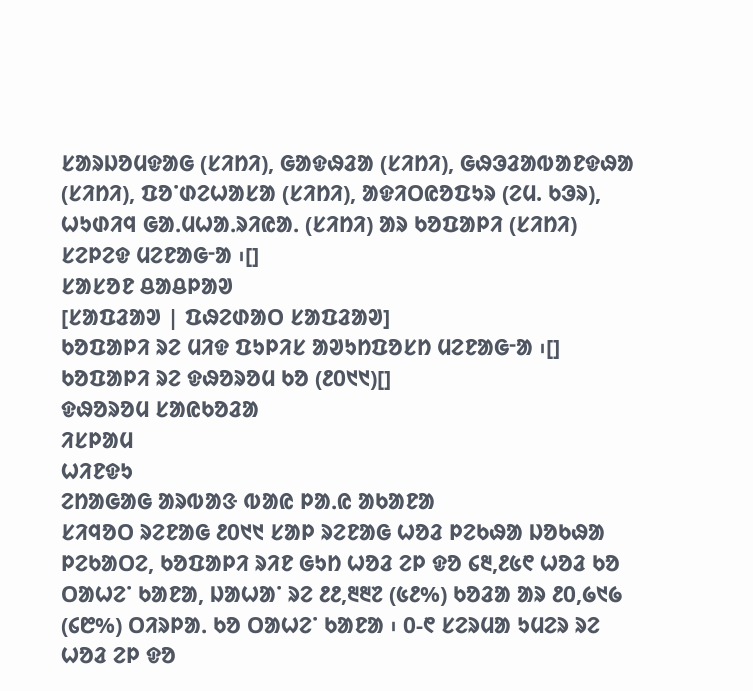ᱥᱟᱨᱡᱚᱢᱫᱟᱜ (ᱥᱤᱴᱤ), ᱜᱟᱫᱷᱲᱟ (ᱥᱤᱴᱤ), ᱜᱷᱳᱲᱟᱵᱟᱱᱫᱷᱟ (ᱥᱤᱴᱤ), ᱯᱚᱸᱰᱮᱦᱟᱥᱟ (ᱥᱤᱴᱤ), ᱟᱫᱤᱛᱭᱚᱯᱩᱨ (ᱮᱢ. ᱠᱳᱨ), ᱦᱩᱰᱤᱧ ᱜᱟᱹᱢᱦᱟᱹᱨᱤᱭᱟᱹ (ᱥᱤᱴᱤ) ᱟᱨ ᱠᱚᱯᱟᱞᱤ (ᱥᱤᱴᱤ) ᱥᱮᱞᱮᱫ ᱢᱮᱱᱟᱜᱼᱟ ᱾[]
ᱥᱟᱥᱚᱱ ᱪᱟᱪᱞᱟᱣ
[ᱥᱟᱯᱲᱟᱣ | ᱯᱷᱮᱰᱟᱛ ᱥᱟᱯᱲᱟᱣ]
ᱠᱚᱯᱟᱞᱤ ᱨᱮ ᱢᱤᱫ ᱯᱩᱞᱤᱥ ᱟᱣᱩᱴᱯᱚᱥᱴ ᱢᱮᱱᱟᱜᱼᱟ ᱾[]
ᱠᱚᱯᱟᱞᱤ ᱨᱮ ᱫᱷᱚᱨᱚᱢ ᱠᱚ (᱒᱐᱑᱑)[]
ᱫᱷᱚᱨᱚᱢ ᱥᱟᱭᱠᱚᱲᱟ
ᱤᱥᱞᱟᱢ
ᱦᱤᱱᱫᱩ
ᱮᱴᱟᱜᱟᱜ ᱟᱨᱵᱟᱝ ᱵᱟᱭ ᱞᱟᱹᱭ ᱟᱠᱟᱱᱟ
ᱥᱤᱧᱚᱛ ᱨᱮᱱᱟᱜ ᱒᱐᱑᱑ ᱥᱟᱞ ᱨᱮᱱᱟᱜ ᱦᱚᱲ ᱞᱮᱠᱷᱟ ᱡᱚᱠᱷᱟ ᱞᱮᱠᱟᱛᱮ, ᱠᱚᱯᱟᱞᱤ ᱨᱤᱱ ᱜᱩᱴ ᱦᱚᱲ ᱮᱞ ᱫᱚ ᱔᱓,᱒᱕᱖ ᱦᱚᱲ ᱠᱚ ᱛᱟᱦᱮᱸ ᱠᱟᱱᱟ, ᱡᱟᱦᱟᱸ ᱨᱮ ᱒᱒,᱓᱓᱗ (᱕᱒%) ᱠᱚᱲᱟ ᱟᱨ ᱒᱐,᱙᱑᱙ (᱔᱘%) ᱛᱤᱨᱞᱟᱹ ᱠᱚ ᱛᱟᱦᱮᱸ ᱠᱟᱱᱟ ᱾ ᱐-᱖ ᱥᱮᱨᱢᱟ ᱩᱢᱮᱨ ᱨᱮ ᱦᱚᱲ ᱮᱞ ᱫᱚ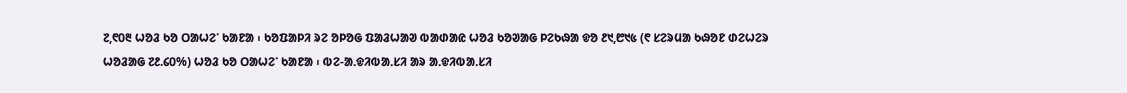᱗,᱖᱐᱓ ᱦᱚᱲ ᱠᱚ ᱛᱟᱦᱮᱸ ᱠᱟᱱᱟ ᱾ ᱠᱚᱯᱟᱞᱤ ᱨᱮ ᱚᱞᱚᱜ ᱯᱟᱲᱦᱟᱣ ᱵᱟᱰᱟᱭ ᱦᱚᱲ ᱠᱚᱣᱟᱜ ᱞᱮᱠᱷᱟ ᱫᱚ ᱒᱑,᱘᱑᱕ (᱖ ᱥᱮᱨᱢᱟ ᱠᱷᱚᱱ ᱰᱮᱦᱮᱨ ᱦᱚᱲᱟᱜ ᱗᱒.᱔᱐%) ᱦᱚᱲ ᱠᱚ ᱛᱟᱦᱮᱸ ᱠᱟᱱᱟ ᱾ ᱵᱮ-ᱟᱹᱫᱤᱵᱟᱹᱥᱤ ᱟᱨ ᱟᱹᱫᱤᱵᱟᱹᱥᱤ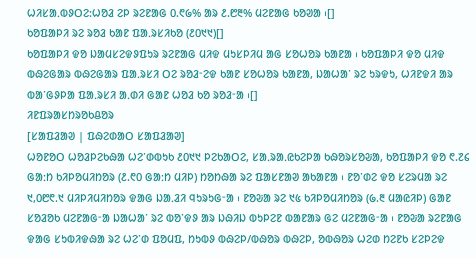ᱦᱤᱥᱟᱹᱵᱽᱛᱮ:ᱦᱚᱲ ᱮᱞ ᱨᱮᱱᱟᱜ ᱐.᱖᱙% ᱟᱨ ᱒.᱘᱓% ᱢᱮᱱᱟᱜ ᱠᱚᱣᱟ ᱾[]
ᱠᱚᱯᱟᱞᱤ ᱨᱮ ᱨᱚᱲ ᱠᱟᱱ ᱯᱟᱹᱨᱥᱤᱠᱚ (᱒᱐᱑᱑)[]
ᱠᱚᱯᱟᱞᱤ ᱫᱚ ᱡᱟᱢᱥᱮᱫᱽᱯᱩᱨ ᱨᱮᱱᱟᱜ ᱢᱤᱫ ᱢᱩᱥᱞᱤᱢ ᱟᱜ ᱥᱚᱦᱚᱨ ᱠᱟᱱᱟ ᱾ ᱠᱚᱯᱟᱞᱤ ᱫᱚ ᱢᱤᱫ ᱵᱷᱮᱜᱟᱨ ᱵᱷᱮᱜᱟᱨ ᱯᱟᱹᱨᱥᱤ ᱛᱮ ᱨᱚᱲᱼᱮᱫ ᱠᱟᱱ ᱥᱚᱦᱚᱨ ᱠᱟᱱᱟ, ᱡᱟᱦᱟᱸ ᱨᱮ ᱩᱨᱫᱩ, ᱦᱤᱱᱫᱤ ᱟᱨ ᱵᱟᱸᱜᱽᱞᱟ ᱯᱟᱹᱨᱥᱤ ᱟᱹᱰᱤ ᱜᱟᱱ ᱦᱚᱲ ᱠᱚ ᱨᱚᱲᱼᱟ ᱾[]
ᱤᱱᱯᱨᱟᱥᱴᱨᱚᱠᱪᱚᱨ
[ᱥᱟᱯᱲᱟᱣ | ᱯᱷᱮᱰᱟᱛ ᱥᱟᱯᱲᱟᱣ]
ᱦᱚᱱᱚᱛ ᱦᱚᱲᱞᱮᱠᱷᱟ ᱦᱮᱸᱰᱵᱩᱠ ᱒᱐᱑᱑ ᱞᱮᱠᱟᱛᱮ, ᱥᱟᱹᱨᱟᱹᱭᱠᱮᱞᱟ ᱠᱷᱚᱨᱥᱚᱶᱟ, ᱠᱚᱯᱟᱞᱤ ᱫᱚ ᱖.᱗᱔ ᱜᱟᱺᱴ ᱠᱤᱞᱚᱢᱤᱴᱚᱨ (᱒.᱖᱐ ᱜᱟᱺᱴ ᱢᱤᱞ) ᱴᱚᱴᱷᱟ ᱨᱮ ᱯᱟᱥᱱᱟᱣ ᱟᱠᱟᱱᱟ ᱾ ᱱᱚᱸᱰᱮ ᱫᱚ ᱥᱮᱨᱢᱟ ᱨᱮ ᱑,᱐᱘᱖.᱑ ᱢᱤᱞᱤᱢᱤᱴᱚᱨ ᱫᱟᱜ ᱡᱟᱹᱲᱤ ᱧᱩᱨᱩᱜᱼᱟ ᱾ ᱱᱚᱶᱟ ᱨᱮ ᱑᱕ ᱠᱤᱞᱚᱢᱤᱴᱚᱨ (᱙.᱓ ᱢᱟᱭᱤᱞ) ᱜᱟᱱ ᱥᱚᱲᱚᱠ ᱢᱮᱱᱟᱜᱼᱟ ᱡᱟᱦᱟᱸ ᱨᱮ ᱵᱚᱸᱫᱽ ᱟᱨ ᱡᱷᱤᱡ ᱵᱩᱞᱮᱱ ᱵᱟᱱᱟᱨ ᱜᱮ ᱢᱮᱱᱟᱜᱼᱟ ᱾ ᱱᱚᱶᱟ ᱨᱮᱱᱟᱜ ᱫᱟᱜ ᱥᱩᱵᱤᱫᱷᱟ ᱨᱮ ᱦᱮᱸᱰ ᱯᱚᱢᱯ, ᱴᱩᱵᱽ ᱵᱷᱮᱞ/ᱵᱷᱚᱨ ᱵᱷᱮᱞ, ᱚᱵᱷᱚᱨ ᱦᱮᱰ ᱴᱮᱱᱠ ᱥᱮᱞᱮᱫ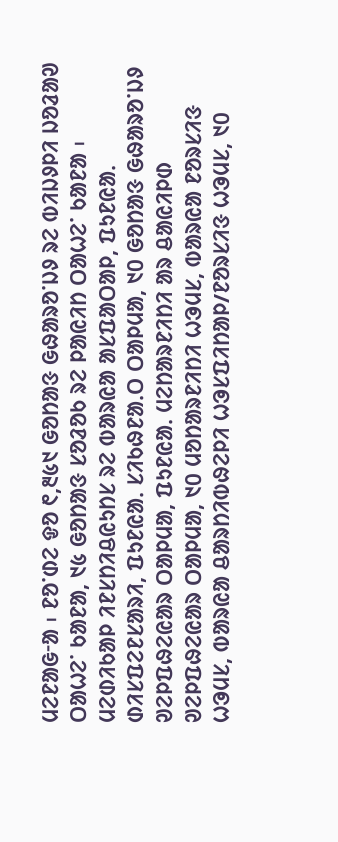ᱢᱮᱱᱟᱜᱼᱟ ᱾ ᱱᱚᱸᱰᱮ ᱫᱚ ᱖,᱓᱕᱑ ᱜᱚᱴᱟᱝ ᱜᱷᱟᱨᱚᱸᱡᱽ ᱨᱮ ᱵᱤᱡᱽᱞᱤ ᱡᱚᱲᱟᱣ ᱛᱟᱦᱮᱸ ᱠᱟᱱᱟ, ᱑᱕ ᱜᱚᱴᱟᱝ ᱥᱚᱲᱚᱠ ᱨᱮ ᱞᱟᱭᱤᱴ ᱛᱟᱦᱮᱸ ᱠᱟᱱᱟ ᱾ ᱢᱮᱰᱤᱠᱟᱞ ᱤᱱᱥᱴᱤᱪᱭᱩᱴᱥ ᱨᱮ ᱵᱟᱨᱭᱟ ᱟᱥᱯᱟᱛᱟᱞ, ᱯᱩᱱᱭᱟᱹ ᱰᱤᱥᱯᱮᱱᱥᱟᱨᱤ, ᱯᱩᱱᱭᱟᱹ ᱥᱤᱠᱷᱱᱟᱹᱛ ᱛᱟᱞᱢᱟ, ᱑᱐ ᱜᱚᱴᱟᱝ ᱜᱷᱟᱨᱚᱸᱡᱽ ᱣᱮᱞᱯᱷᱮᱭᱟᱨ ᱛᱟᱞᱢᱟ, ᱯᱩᱱᱭᱟᱹ ᱢᱮᱴᱟᱨᱱᱤᱴᱤ ᱟᱨ ᱪᱟᱭᱤᱞᱰ ᱣᱮᱞᱯᱷᱮᱭᱟᱨ ᱛᱟᱞᱢᱟ, ᱑᱐ ᱢᱚᱴᱟᱨᱱᱤᱴᱤ ᱦᱳᱢᱥ, ᱵᱟᱨᱭᱟ ᱱᱚᱨᱥᱤᱝ ᱦᱳᱢᱥ, ᱵᱟᱨᱭᱟ ᱪᱟᱨᱴᱤᱵᱷᱮᱞᱤ ᱦᱳᱥᱯᱤᱴᱟᱞ/ᱱᱚᱨᱥᱤᱝ ᱦᱳᱢᱥ, ᱑᱐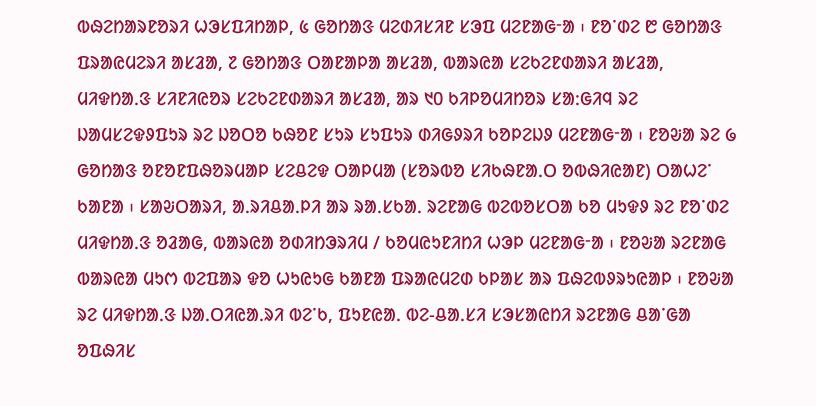ᱵᱷᱮᱴᱟᱨᱱᱚᱨᱤ ᱦᱳᱥᱯᱤᱴᱟᱞ, ᱕ ᱜᱚᱴᱟᱝ ᱢᱮᱰᱤᱥᱤᱱ ᱥᱳᱯ ᱢᱮᱱᱟᱜᱼᱟ ᱾ ᱱᱚᱸᱰᱮ ᱘ ᱜᱚᱴᱟᱝ ᱯᱨᱟᱭᱢᱮᱨᱤ ᱟᱥᱲᱟ, ᱗ ᱜᱚᱴᱟᱝ ᱛᱟᱱᱟᱞᱟ ᱟᱥᱲᱟ, ᱵᱟᱨᱭᱟ ᱥᱮᱠᱮᱱᱰᱟᱨᱤ ᱟᱥᱲᱟ, ᱢᱤᱫᱴᱟᱹᱝ ᱥᱤᱱᱤᱭᱚᱨ ᱥᱮᱠᱮᱱᱰᱟᱨᱤ ᱟᱥᱲᱟ, ᱟᱨ ᱑᱐ ᱠᱤᱞᱚᱢᱤᱴᱚᱨ ᱥᱟᱺᱜᱤᱧ ᱨᱮ ᱡᱟᱢᱥᱮᱫᱽᱯᱩᱨ ᱨᱮ ᱡᱚᱛᱚ ᱠᱷᱚᱱ ᱥᱩᱨ ᱥᱩᱯᱩᱨ ᱰᱤᱜᱽᱨᱤ ᱠᱚᱞᱮᱡᱽ ᱢᱮᱱᱟᱜᱼᱟ ᱾ ᱱᱚᱶᱟ ᱨᱮ ᱙ ᱜᱚᱴᱟᱝ ᱚᱱᱚᱱᱯᱷᱚᱨᱢᱟᱞ ᱥᱮᱪᱮᱫ ᱛᱟᱞᱢᱟ (ᱥᱚᱨᱵᱚ ᱥᱤᱠᱷᱱᱟᱹᱛ ᱚᱵᱷᱤᱭᱟᱱ) ᱛᱟᱦᱮᱸ ᱠᱟᱱᱟ ᱾ ᱥᱟᱶᱛᱟᱨᱤ, ᱟᱹᱨᱤᱪᱟᱹᱞᱤ ᱟᱨ ᱨᱟᱹᱥᱠᱟᱹ ᱨᱮᱱᱟᱜ ᱵᱮᱵᱚᱥᱛᱟ ᱠᱚ ᱢᱩᱫᱽ ᱨᱮ ᱱᱚᱸᱰᱮ ᱢᱤᱫᱴᱟᱹᱝ ᱚᱲᱟᱜ, ᱵᱟᱨᱭᱟ ᱚᱰᱤᱴᱳᱨᱤᱢ / ᱠᱚᱢᱭᱩᱱᱤᱴᱤ ᱦᱳᱞ ᱢᱮᱱᱟᱜᱼᱟ ᱾ ᱱᱚᱶᱟ ᱨᱮᱱᱟᱜ ᱵᱟᱨᱭᱟ ᱢᱩᱬ ᱵᱮᱯᱟᱨ ᱫᱚ ᱦᱩᱭᱩᱜ ᱠᱟᱱᱟ ᱯᱨᱟᱭᱢᱮᱰ ᱠᱞᱟᱥ ᱟᱨ ᱯᱷᱮᱵᱽᱨᱩᱭᱟᱞ ᱾ ᱱᱚᱶᱟ ᱨᱮ ᱢᱤᱫᱴᱟᱹᱝ ᱡᱟᱹᱛᱤᱭᱟᱹᱨᱤ ᱵᱮᱸᱠ, ᱯᱩᱱᱭᱟᱹ ᱵᱮ-ᱪᱟᱹᱥᱤ ᱥᱳᱥᱟᱭᱴᱤ ᱨᱮᱱᱟᱜ ᱪᱟᱸᱜᱟ ᱚᱯᱷᱤᱥ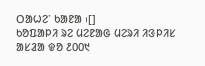ᱛᱟᱦᱮᱸ ᱠᱟᱱᱟ ᱾[]
ᱠᱚᱯᱟᱞᱤ ᱨᱮ ᱢᱮᱱᱟᱜ ᱢᱮᱨᱤ ᱤᱝᱞᱤᱥ ᱟᱥᱲᱟ ᱫᱚ ᱒᱐᱐᱑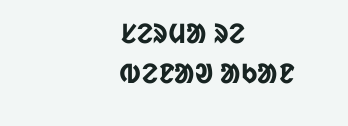ᱥᱮᱨᱢᱟ ᱨᱮ ᱵᱮᱱᱟᱣ ᱟᱠᱟᱱ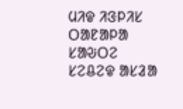ᱢᱤᱫ ᱤᱝᱞᱤᱥ ᱛᱟᱱᱟᱞᱟ ᱥᱟᱶᱛᱮ ᱥᱮᱪᱮᱫ ᱟᱥᱲᱟ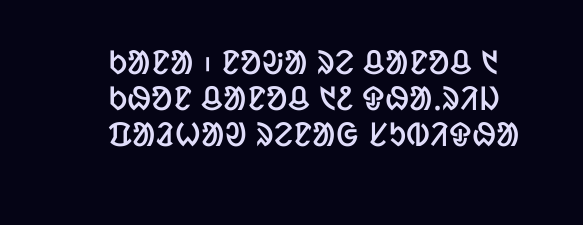ᱠᱟᱱᱟ ᱾ ᱱᱚᱶᱟ ᱨᱮ ᱪᱟᱱᱚᱪ ᱑ ᱠᱷᱚᱱ ᱪᱟᱱᱚᱪ ᱑᱒ ᱫᱷᱟᱹᱨᱤᱡ ᱯᱟᱲᱦᱟᱣ ᱨᱮᱱᱟᱜ ᱥᱩᱵᱤᱫᱷᱟ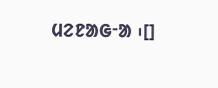ᱢᱮᱱᱟᱜᱼᱟ ᱾[]